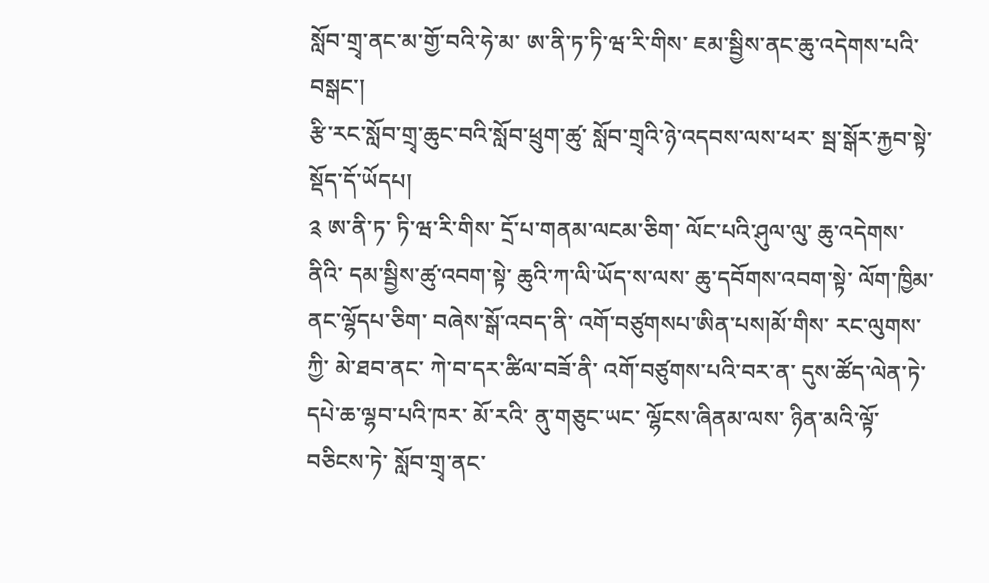སློབ་གྲྭ་ནང་མ་གྱོ་བའི་ཧེ་མ་ ཨ་ནི་ཏ་ཏི་ཝ་རི་གིས་ ཇམ་སྦྱིས་ནང་ཆུ་འདེགས་པའི་བསྒང་།
རྩི་རང་སློབ་གྲྭ་ཆུང་བའི་སློབ་ཕྲུག་ཚུ་ སློབ་གྲྭའི་ཉེ་འདབས་ལས་ཕར་ སྦ་སྒོར་རྐྱབ་སྟེ་སྡོད་དོ་ཡོདཔ།
༉ ཨ་ནི་ཏ་ ཏི་ཝ་རི་གིས་ དྲོ་པ་གནམ་ལངམ་ཅིག་ ལོང་པའི་ཤུལ་ལུ་ ཆུ་འདེགས་ནིའི་ དམ་སྦྱིས་ཚུ་འབག་སྟེ་ ཆུའི་ཀ་ལི་ཡོད་ས་ལས་ ཆུ་དབོགས་འབག་སྟེ་ ལོག་ཁྱིམ་ནང་ལྷོདཔ་ཅིག་ བཞེས་སྒོ་འབད་ནི་ འགོ་བཙུགསཔ་ཨིན་པས།མོ་གིས་ རང་ལུགས་ཀྱི་ མེ་ཐབ་ནང་ ཀེ་བ་དར་ཚིལ་བཟོ་ནི་ འགོ་བཙུགས་པའི་བར་ན་ དུས་ཚོད་ལེན་ཏེ་ དཔེ་ཆ་ལྷབ་པའི་ཁར་ མོ་རའི་ ནུ་གཅུང་ཡང་ ལྷོངས་ཞིནམ་ལས་ ཉིན་མའི་ལྟོ་བཅིངས་ཏེ་ སློབ་གྲྭ་ནང་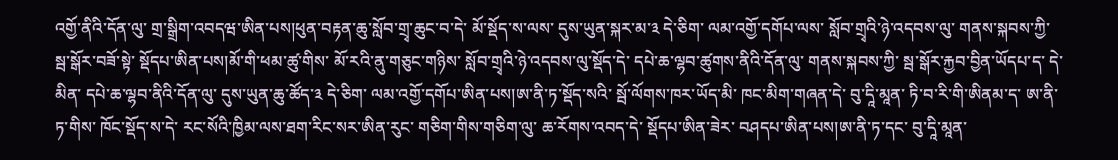འགྱོ་ནིའི་དོན་ལུ་ གྲ་སྒྲིག་འབདཝ་ཨིན་པས།ཕུན་བརྟན་ཆུ་སློབ་གྲྭ་ཆུང་བ་དེ་ མོ་སྡོད་ས་ལས་ དུས་ཡུན་སྐར་མ་༣ དེ་ཅིག་ ལམ་འགྱོ་དགོཔ་ལས་ སློབ་གྲྭའི་ཉེ་འདབས་ལུ་ གནས་སྐབས་ཀྱི་ སྦ་སྒོར་བཟོ་སྟེ་ སྡོདཔ་ཨིན་པས།མོ་གི་ཕམ་ཚུ་གིས་ མོ་རའི་ནུ་གཅུང་གཉིས་ སློབ་གྲྭའི་ཉེ་འདབས་ལུ་སྡོད་དེ་ དཔེ་ཆ་ལྷབ་ཚུགས་ནིའི་དོན་ལུ་ གནས་སྐབས་ཀྱི་ སྦ་སྒོར་རྐྱབ་བྱིན་ཡོདཔ་ད་ དེ་མིན་ དཔེ་ཆ་ལྷབ་ནིའི་དོན་ལུ་ དུས་ཡུན་ཆུ་ཚོད་༣ དེ་ཅིག་ ལམ་འགྱོ་དགོཔ་ཨིན་པས།ཨ་ནི་ཏ་སྡོད་སའི་ སྦོ་ལོགས་ཁར་ཡོད་མི་ ཁང་མིག་གཞན་དེ་ བུ་དཱི་མཱན་ ཏི་བ་རི་གི་ཨིནམ་ད་ ཨ་ནི་ཏ་གིས་ ཁོང་སྡོད་ས་དེ་ རང་སོའི་ཁྱིམ་ལས་ཐག་རིང་སར་ཨིན་རུང་ གཅིག་གིས་གཅིག་ལུ་ ཆ་རོགས་འབད་དེ་ སྡོདཔ་ཨིན་ཟེར་ བཤདཔ་ཨིན་པས།ཨ་ནི་ཏ་དང་ བུ་དཱི་མཱན་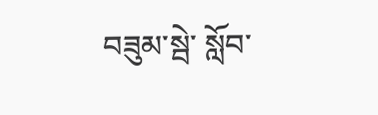བཟུམ་སྦེ་ སློབ་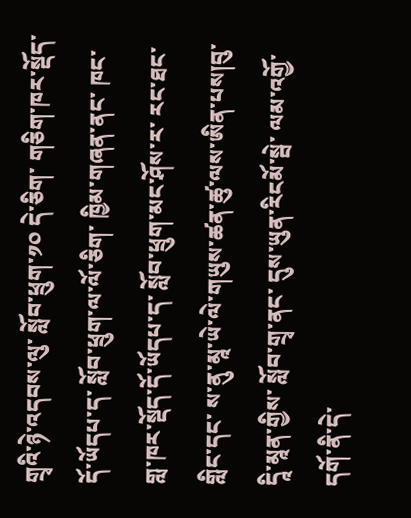གྲྭའི་ཉེ་འདབས་ལུ་ སློབ་ཕྲུག་༡༠ དེ་ཅིག་ གཅིག་ཁར་སྡོད་དོ་ཡོདཔ་ད་ སློབ་ཕྲུག་ལ་ལོ་ཅིག་ ཁྱིམ་གཞན་ནང་ ཁང་གླ་ཁར་སྡོད་དོ་ཡོདཔ་ད་ སློབ་ཕྲུག་མང་ཤོས་ར་ རང་ཐང་གླིང་དང་ ས་ནུ་མཱ་ཡེ་ལེ་གཡུས་ཚན་ཚུ་ལས་ཨིན་པས།བུ་དཱི་མཱན་གྱིས་ སློབ་གྲྭ་ནང་ དུས་ཡུན་རིངམོ་སྦེ་ ལམ་འགྱོ་དགོ་ནི་དེ་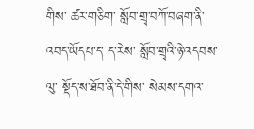གིས་ ཚར་གཅིག་ སློབ་གྲྭ་བཀོ་བཞག་ནི་འབད་ཡོདཔ་ད་ ད་རེས་ སློབ་གྲྭའི་ཉེ་འདབས་ལུ་ སྡོད་ས་ཐོབ་ནི་དེ་གིས་ སེམས་དགའ་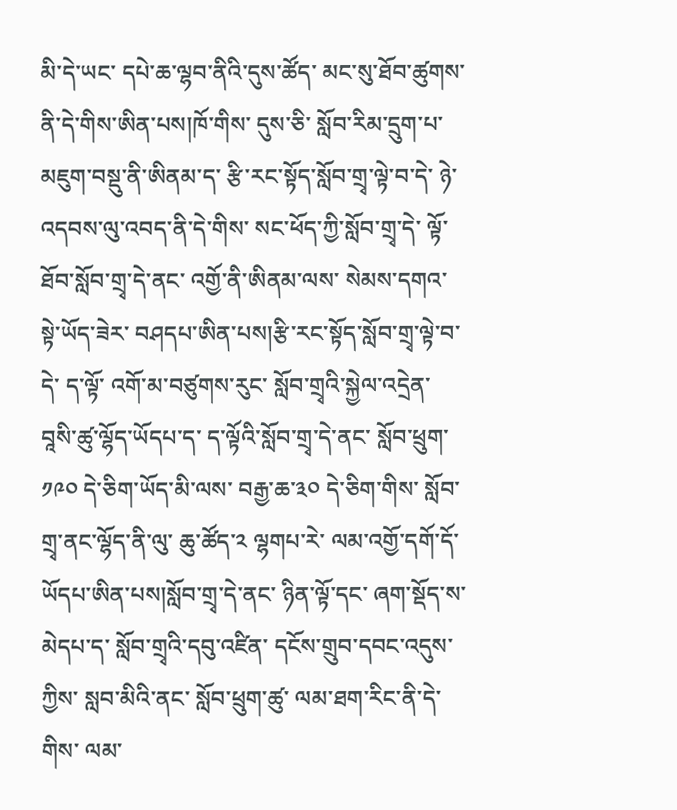མི་དེ་ཡང་ དཔེ་ཆ་ལྷབ་ནིའི་དུས་ཚོད་ མང་སུ་ཐོབ་ཚུགས་ནི་དེ་གིས་ཨིན་པས།ཁོ་གིས་ དུས་ཅི་ སློབ་རིམ་དྲུག་པ་མཇུག་བསྡུ་ནི་ཨིནམ་ད་ རྩི་རང་སྟོད་སློབ་གྲྭ་ལྟེ་བ་དེ་ ཉེ་འདབས་ལུ་འབད་ནི་དེ་གིས་ སང་ཕོད་ཀྱི་སློབ་གྲྭ་དེ་ ལྟོ་ཐོབ་སློབ་གྲྭ་དེ་ནང་ འགྱོ་ནི་ཨིནམ་ལས་ སེམས་དགའ་སྟེ་ཡོད་ཟེར་ བཤདཔ་ཨིན་པས།རྩི་རང་སྟོད་སློབ་གྲྭ་ལྟེ་བ་དེ་ ད་ལྟོ་ འགོ་མ་བཙུགས་རུང་ སློབ་གྲྭའི་སྐྱེལ་འདྲེན་བཱསི་ཚུ་ལྷོད་ཡོདཔ་ད་ ད་ལྟོའི་སློབ་གྲྭ་དེ་ནང་ སློབ་ཕྲུག་༡༩༠ དེ་ཅིག་ཡོད་མི་ལས་ བརྒྱ་ཆ་༣༠ དེ་ཅིག་གིས་ སློབ་གྲྭ་ནང་ལྷོད་ནི་ལུ་ ཆུ་ཚོད་༢ ལྷགཔ་རེ་ ལམ་འགྱོ་དགོ་དོ་ཡོདཔ་ཨིན་པས།སློབ་གྲྭ་དེ་ནང་ ཉིན་ལྟོ་དང་ ཞག་སྡོད་ས་མེདཔ་ད་ སློབ་གྲྭའི་དབུ་འཛིན་ དངོས་གྲུབ་དབང་འདུས་ཀྱིས་ སླབ་མིའི་ནང་ སློབ་ཕྲུག་ཚུ་ ལམ་ཐག་རིང་ནི་དེ་གིས་ ལམ་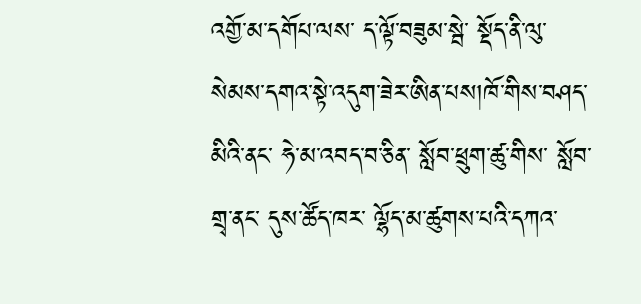འགྱོ་མ་དགོཔ་ལས་ ད་ལྟོ་བཟུམ་སྦེ་ སྡོད་ནི་ལུ་ སེམས་དགའ་སྟེ་འདུག་ཟེར་ཨིན་པས།ཁོ་གིས་བཤད་མིའི་ནང་ ཧེ་མ་འབད་བ་ཅིན་ སློབ་ཕྲུག་ཚུ་གིས་ སློབ་གྲྭ་ནང་ དུས་ཚོད་ཁར་ ལྷོད་མ་ཚུགས་པའི་དཀའ་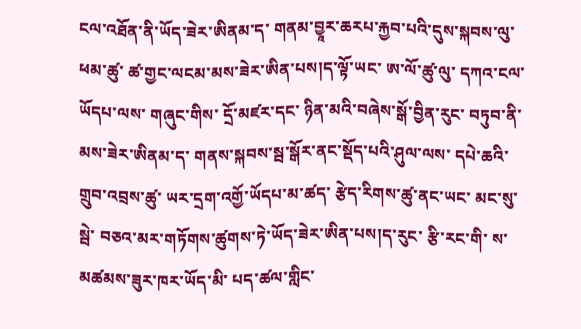ངལ་འཐོན་ནི་ཡོད་ཟེར་ཨིནམ་ད་ གནམ་བྱཱར་ཆརཔ་རྐྱབ་པའི་དུས་སྐབས་ལུ་ ཕམ་ཚུ་ ཚ་གྱང་ལངམ་མས་ཟེར་ཨིན་པས།ད་ལྟོ་ཡང་ ཨ་ལོ་ཚུ་ལུ་ དཀའ་ངལ་ཡོདཔ་ལས་ གཞུང་གིས་ དྲོ་མཛར་དང་ ཉིན་མའི་བཞེས་སྒོ་བྱིན་རུང་ བཏུབ་ནི་མས་ཟེར་ཨིནམ་ད་ གནས་སྐབས་སྦ་སྒོར་ནང་སྡོད་པའི་ཤུལ་ལས་ དཔེ་ཆའི་གྲུབ་འབྲས་ཚུ་ ཡར་དྲག་འགྱོ་ཡོདཔ་མ་ཚད་ རྩེད་རིགས་ཚུ་ནང་ཡང་ མང་སུ་སྦེ་ བཅའ་མར་གཏོགས་ཚུགས་ཏེ་ཡོད་ཟེར་ཨིན་པས།ད་རུང་ རྩི་རང་གི་ ས་མཚམས་ཟུར་ཁར་ཡོད་མི་ པད་ཚལ་གླིང་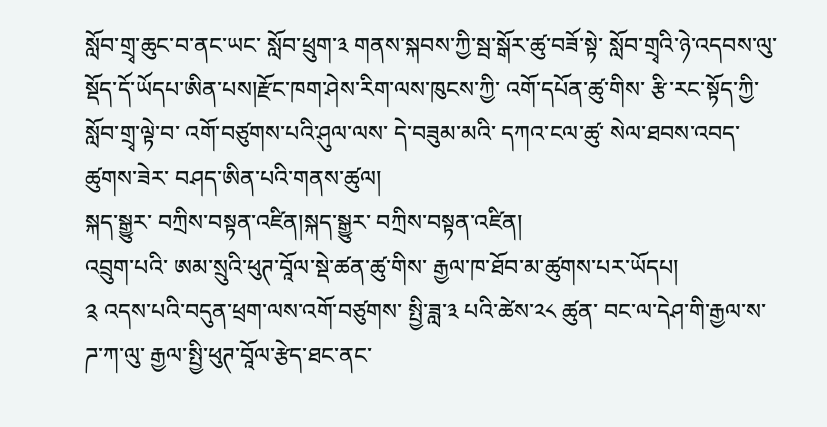སློབ་གྲྭ་ཆུང་བ་ནང་ཡང་ སློབ་ཕྲུག་༣ གནས་སྐབས་ཀྱི་སྦ་སྒོར་ཚུ་བཟོ་སྟེ་ སློབ་གྲྭའི་ཉེ་འདབས་ལུ་ སྡོད་དོ་ཡོདཔ་ཨིན་པས།རྫོང་ཁག་ཤེས་རིག་ལས་ཁུངས་ཀྱི་ འགོ་དཔོན་ཚུ་གིས་ རྩི་རང་སྟོད་ཀྱི་སློབ་གྲྭ་ལྟེ་བ་ འགོ་བཙུགས་པའི་ཤུལ་ལས་ དེ་བཟུམ་མའི་ དཀའ་ངལ་ཚུ་ སེལ་ཐབས་འབད་ཚུགས་ཟེར་ བཤད་ཨིན་པའི་གནས་ཚུལ།
སྐད་སྒྱུར་ བཀྲིས་བསྟན་འཛིན།སྐད་སྒྱུར་ བཀྲིས་བསྟན་འཛིན།
འབྲུག་པའི་ ཨམ་སྲུའི་ཕུཊ་བཱོལ་སྡེ་ཚན་ཚུ་གིས་ རྒྱལ་ཁ་ཐོབ་མ་ཚུགས་པར་ཡོདཔ།
༉ འདས་པའི་བདུན་ཕྲག་ལས་འགོ་བཙུགས་ སྤྱི་ཟླ་༣ པའི་ཚེས་༢༨ ཚུན་ བང་ལ་དེཤ་གི་རྒྱལ་ས་ ཌ་ཀ་ལུ་ རྒྱལ་སྤྱི་ཕུཊ་བཱོལ་རྩེད་ཐང་ནང་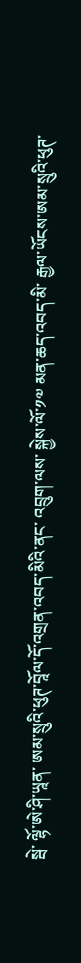སྦེ་ ལྷོ་ཨེ་ཤི་ཡཱན་ ཨམ་སྲུའི་ཕུཊ་བཱོལ་དོ་འགྲན་འབད་མིའི་ནང་ འབྲུག་ལས་ སྐྱེས་ལོ་༡༧ མན་ཆད་འབད་མི་ རྒྱལ་ཡོངས་ཨམ་སྲུའི་ཕུཊ་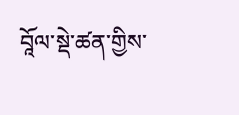བཱོལ་སྡེ་ཚན་གྱིས་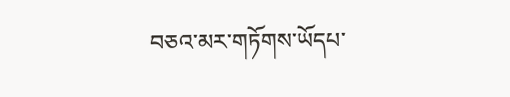བཅའ་མར་གཏོགས་ཡོདཔ་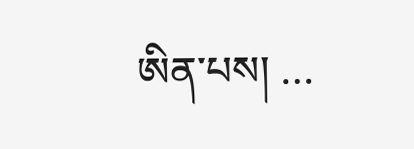ཨིན་པས། …